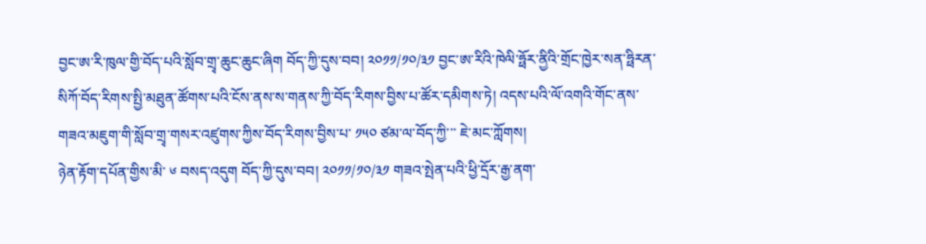བྱང་ཨ་རི་ཁུལ་གྱི་བོད་པའི་སློབ་གྲྭ་ཆུང་ཆུང་ཞིག བོད་ཀྱི་དུས་བབ། ༢༠༡༡/༡༠/༣༡ བྱང་ཨ་རིའི་ཁེལི་ཧྥོར་ནྱིའི་གྲོང་ཁྱེར་སན་ཧྥིརན་སིཀོ་བོད་རིགས་སྤྱི་མཐུན་ཚོགས་པའི་ངོས་ནས་ས་གནས་ཀྱི་བོད་རིགས་བྱིས་པ་ཚོར་དམིགས་ཏེ། འདས་པའི་ལོ་འགའི་གོང་ནས་གཟའ་མཇུག་གི་སློབ་གྲྭ་གསར་འཛུགས་ཀྱིས་བོད་རིགས་བྱིས་པ་ ༡༥༠ ཙམ་ལ་བོད་ཀྱི་་་ ཇེ་མང་ཀློགས།
ཉེན་རྟོག་དཔོན་གྱིས་མི་ ༦ བསད་འདུག བོད་ཀྱི་དུས་བབ། ༢༠༡༡/༡༠/༣༡ གཟའ་སྤེན་པའི་ཕྱི་དྲོར་རྒྱ་ནག་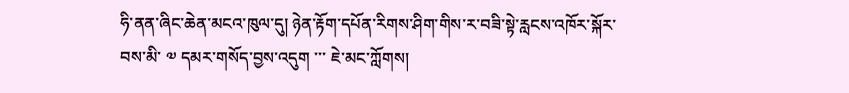ཧི་ནན་ཞིང་ཆེན་མངའ་ཁུལ་དུ། ཉེན་རྟོག་དཔོན་རིགས་ཤིག་གིས་ར་བཟི་སྟེ་རླངས་འཁོར་སྐོར་བས་མི་ ༧ དམར་གསོད་བྱས་འདུག ་་་ ཇེ་མང་ཀློགས།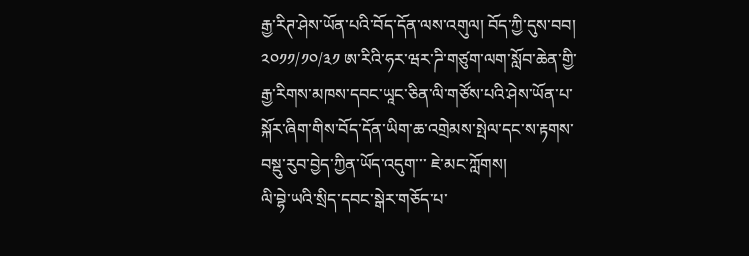རྒྱ་རིཊ་ཤེས་ཡོན་པའི་བོད་དོན་ལས་འགུལ། བོད་ཀྱི་དུས་བབ། ༢༠༡༡/༡༠/༣༡ ཨ་རིའི་ཧར་ཝར་ཌི་གཙུག་ལག་སློབ་ཆེན་གྱི་རྒྱ་རིགས་མཁས་དབང་ཡཱང་ཅིན་ལི་གཙོས་པའི་ཤེས་ཡོན་པ་སྐོར་ཞིག་གིས་བོད་དོན་ཡིག་ཆ་འགྲེམས་སྤེལ་དང་ས་རྟགས་བསྡུ་རུབ་བྱེད་ཀྱིན་ཡོད་འདུག་་་ ཇེ་མང་ཀློགས།
ལི་བྷེ་ཡའི་སྲིད་དབང་སྒེར་གཅོད་པ་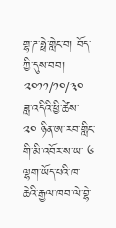གྷ་ཌ་ཧྥེ་གླེང་བ། བོད་ཀྱི་དུས་བབ། ༢༠༡༡/༡༠/༣༠ ཟླ་འདིའི་ཕྱི་ཚེས་ ༢༠ ཉིན་ཨ་རབ་གླིང་གི་མི་འབོར་ས་ཡ་ ༦ ལྷག་ཡོད་པའི་ཁ་ཆེའི་རྒྱལ་ཁབ་ལེ་བྷེ་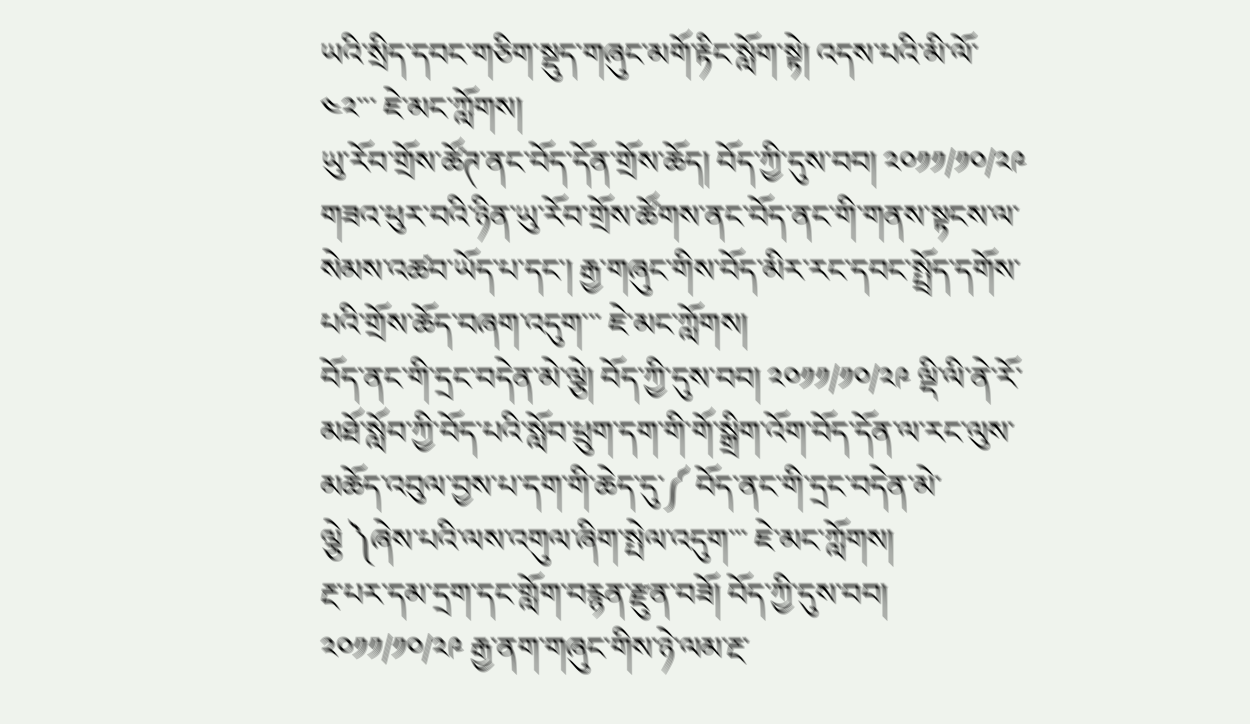ཡའི་སྲིད་དབང་གཅིག་སྡུད་གཞུང་མགོ་རྟིང་སློག་སྟེ། འདས་པའི་མི་ལོ་ ༤༢་་་ ཇེ་མང་ཀློགས།
ཡུ་རོབ་གྲོས་ཚོཊ་ནང་བོད་དོན་གྲོས་ཆོད། བོད་ཀྱི་དུས་བབ། ༢༠༡༡/༡༠/༢༩ གཟའ་ཕུར་བའི་ཉིན་ཡུ་རོབ་གྲོས་ཚོགས་ནང་བོད་ནང་གི་གནས་སྟངས་ལ་སེམས་འཚབ་ཡོད་པ་དང་། རྒྱ་གཞུང་གིས་བོད་མིར་རང་དབང་སྤྲོད་དགོས་པའི་གྲོས་ཆོད་བཞག་འདུག་་་ ཇེ་མང་ཀློགས།
བོད་ནང་གི་དྲང་བདེན་མེ་ལྕེ། བོད་ཀྱི་དུས་བབ། ༢༠༡༡/༡༠/༢༩ ལྡི་ལི་ནེ་རོ་མཐོ་སློབ་ཀྱི་བོད་པའི་སློབ་ཕྲུག་དག་གི་གོ་སྒྲིག་འོག་བོད་དོན་ལ་རང་ལུས་མཆོད་འབུལ་བྱས་པ་དག་གི་ཆེད་དུ་༼ བོད་ནང་གི་དྲང་བདེན་མེ་ལྕེ ༽ཞེས་པའི་ལས་འགུལ་ཞིག་སྤེལ་འདུག་་་ ཇེ་མང་ཀློགས།
རྔ་པར་དམ་དྲག་དང་གློག་བརྙན་རྫུན་བཟོ། བོད་ཀྱི་དུས་བབ། ༢༠༡༡/༡༠/༢༩ རྒྱ་ནག་གཞུང་གིས་ཉེ་ལམ་རྔ་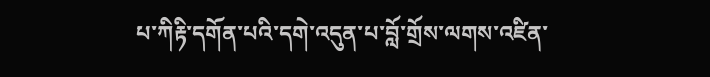པ་ཀིརྟི་དགོན་པའི་དགེ་འདུན་པ་བློ་གྲོས་ལགས་འཛིན་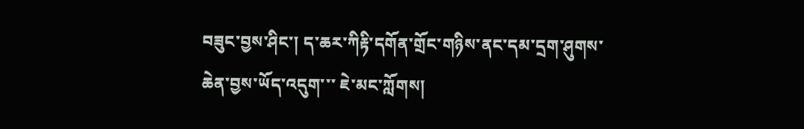བཟུང་བྱས་ཤིང་། ད་ཆར་ཀིརྟི་དགོན་གྲོང་གཉིས་ནང་དམ་དྲག་ཤུགས་ཆེན་བྱས་ཡོད་འདུག་་་ ཇེ་མང་ཀློགས།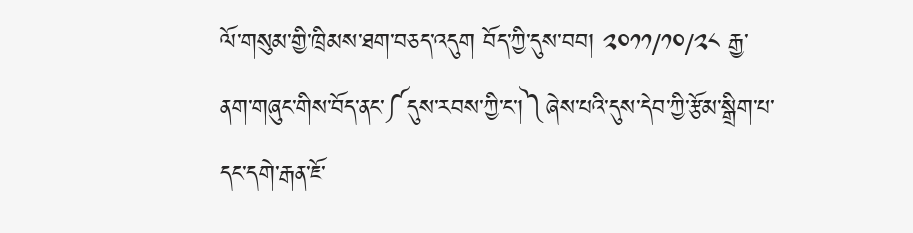ལོ་གསུམ་གྱི་ཁྲིམས་ཐག་བཅད་འདུག བོད་ཀྱི་དུས་བབ། ༢༠༡༡/༡༠/༢༨ རྒྱ་ནག་གཞུང་གིས་བོད་ནང་༼དུས་རབས་ཀྱི་ང་།༽ཞེས་པའི་དུས་དེབ་ཀྱི་རྩོམ་སྒྲིག་པ་དང་དགེ་རྒན་ཇོ་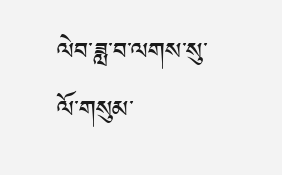ལེབ་ཟླ་བ་ལགས་སུ་ལོ་གསུམ་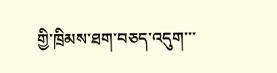གྱི་ཁྲིམས་ཐག་བཅད་འདུག་་་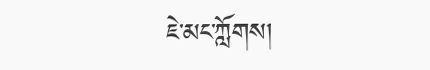ཇེ་མང་ཀློགས།